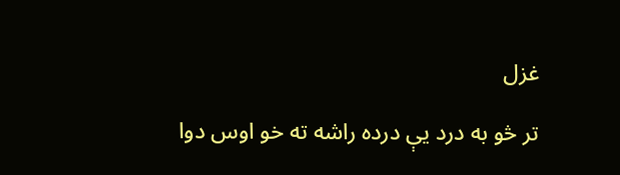غزل

تر څو به درد يې درده راشه ته خو اوس دوا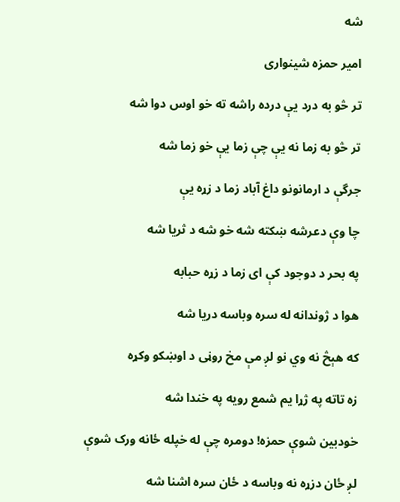شه

امیر حمزه شینواری

تر څو به درد يې درده راشه ته خو اوس دوا شه

تر څو به زما نه يې چې زما يې خو زما شه

جرگې د ارمانونو داغ آباد زما د زړه يې

چا وې دعرشه ښکته شه خو شه د ثريا شه

په بحر د دوجود کې ای زما د زړه حبابه

هوا د ژوندانه له سره وباسه دريا شه

که هېڅ نه وي نو لږ مې مخ روڼی د اوښکو وکړه

زه تاته په ژړا يم شمع رويه په خندا شه

خودبين شوې حمزه! دومره چې له خپله ځانه ورک شوې

لږ ځان دزړه نه وباسه د ځان سره اشنا شه